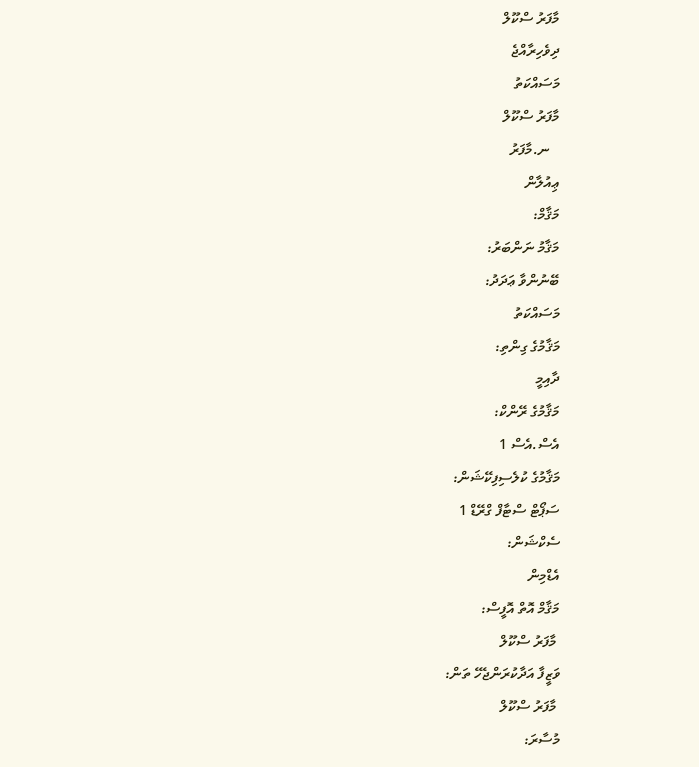މާފަރު ސްކޫލް
ދިވެހިރާއްޖެ
މަސައްކަތު
މާފަރު ސްކޫލް
   ނ.މާފަރު
ޢިއުލާން
މަޤާމް:
މަޤާމު ނަންބަރު:
ބޭނުންވާ ޢަދަދު:
މަސައްކަތު
މަޤާމުގެ ގިންތި:
ދާއިމީ
މަޤާމުގެ ރޭންކް:
އެސް.އެސް 1
މަޤާމުގެ ކުލެސިފިކޭޝަން:
ސަޕޯޓް ސްޓާފް ގްރޭޑް 1
ސެކްޝަން:
އެޑްމިން
މަޤާމް އޮތް އޮފީސް:
 މާފަރު ސްކޫލް
ވަޒީފާ އަދާކުރަންޖެހޭ ތަން:
 މާފަރު ސްކޫލް
މުސާރަ: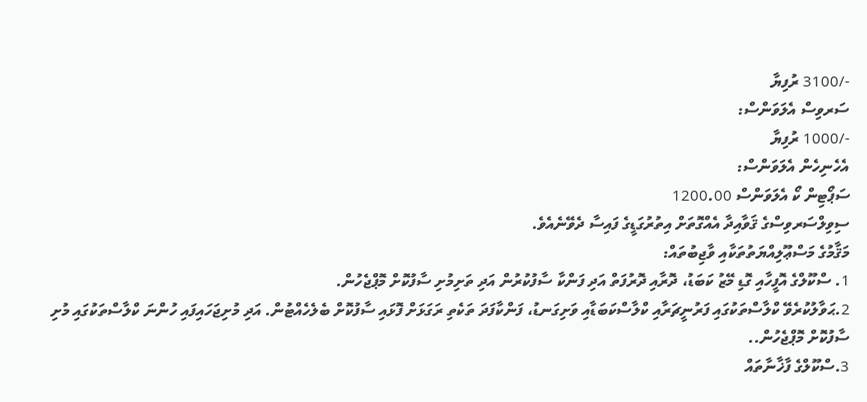-/3100 ރުފިޔާ
ސަރވިސް އެލަވަންސް:
-/1000 ރުފިޔާ
އެހެނިހެން އެލަވަންސް:
ސަޕޯޓިން ކޯ އެލަވަންސް 1200.00
ސިވިލްސަރވިސްގެ ޤަވާއިދާ އެއްގޮތަށް އިތުރުގަޑީގެ ފައިސާ ދެވޭނެއެވެ.
މަޤާމުގެ މަސްޢޫލިއްޔަތުތަކާއި ވާޖިބުތައް:
1. ސްކޫލްގެ އޮފީހާއި ގޮޑި މޭޒު ކަބަޑު، ދޮރާއި ދޮރުފަތް އަދި ފަންކާ ސާފުކުރުން އަދި ތަށިމުށި ސާފުކޮށް މޮޕްޖެހުން.
2.ޙަވާލުކުރެވޭ ކްލާސްތަކުގައި ފަރުނީޗަރާއި ކްލާސްކަބަޑާއި ވަށިގަނޑު، ފަންކާފަދަ ތަކެތި ރަގަޅަށް ފޮޅައި ސާފުކޮށް ބެލެހެއްޓުން. އަދި މުށިޖަހައިފައި ހުންނަ ކްލާސްތަކުގައި މުށި ސާފުކޮށް މޮޕްޖެހުން..
3.ސްކޫލްގެ ފާޚާނާތައް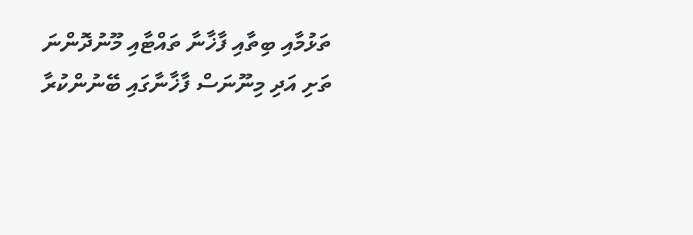ތަޅުމާއި ބިތާއި ފާޚާނާ ތައްޓާއި މޫނުދޮންނަ ތަށި އަދި މިނޫނަސް ފާޚާނާގައި ބޭނުންކުރާ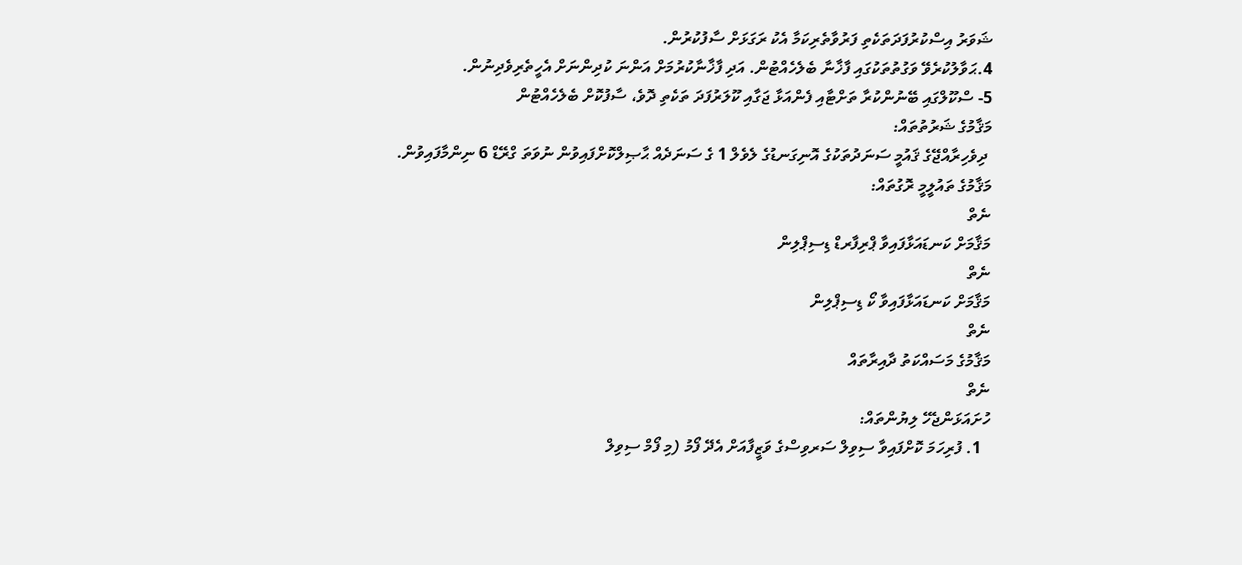ޝަވަރު އިސްކުރުފަދަތަކެތި ފަރުވާތެރިކަމާ އެކު ރަގަޅަށް ސާފުކުރުން.
4.ޙަވާލުކުރެވޭ ވަގުތުތަކުގައި ފާޚާނާ ބެލެހެއްޓުން. އަދި ފާޚާނާކުރުމަށް އަންނަ ކުދިންނަށް އެހީތެރިވެދިނުން.
5- ސްކޫލްގައި ބޭނުންކުރާ ތަށްޓާއި ފެންއަޅާ ޖަގާއި ކޫލަރުފަދަ ތަކެތި ދޮވެ، ސާފުކޮށް ބެލެހެއްޓުން
މަޤާމުގެ ޝަރުތުތައް:
 ދިވެހިރާއްޖޭގެ ޤައުމީ ސަނަދުތަކުގެ އޮނިގަނޑުގެ ލެވެލް 1 ގެ ސަނަދެއް ޙާޞިލްކޮށްފައިވުން ނުވަތަ ގްރޭޑް 6 ނިންމާފައިވުން.
މަޤާމުގެ ތައުލީމީ ރޮގުތައް:
ނެތް
މަޤާމަށް ކަނޑައަޅާފައިވާ ޕްރިފާރޑް ޑިސިޕްލިން
ނެތް
މަޤާމަށް ކަނޑައަޅާފައިވާ ކޯ ޑިސިޕްލިން
ނެތް
މަޤާމުގެ މަސައްކަތު ދާއިރާތައް
ނެތް
ހުށައަޅަންޖެހޭ ލިޔުންތައް:
  1. ފުރިހަމަ ކޮށްފައިވާ ސިވިލް ސަރވިސްގެ ވަޒީފާއަށް އެދޭ ފޯމު (މި ފޯމް ސިވިލް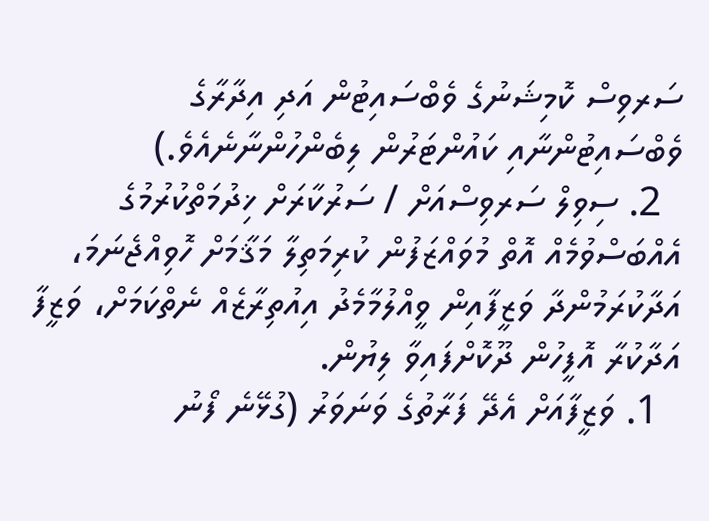ސަރވިސް ކޮމިޝަނުގެ ވެބްސައިޓުން އަދި އިދާރާގެ ވެބްސައިޓުންނާއި ކައުންޓަރުން ލިބެންހުންނާނެއެވެ.)
  2. ސިވިލް ސަރވިސްއަށް / ސަރުކާރަށް ޚިދުމަތްކުރުމުގެ އެއްބަސްވުމެއް އޮތް މުވައްޒަފުން ކުރިމަތިލާ މަޤާމަށް ހޮވިއްޖެނަމަ، އަދާކުރަމުންދާ ވަޒީފާއިން ވީއްލުމާމެދު އިއުތިރާޒެއް ނެތްކަމަށް، ވަޒީފާ އަދާކުރާ އޮފީހުން ދޫކޮށްފައިވާ ލިޔުން.
  1. ވަޒީފާއަށް އެދޭ ފަރާތުގެ ވަނަވަރު (ގުޅޭނެ ފޯނު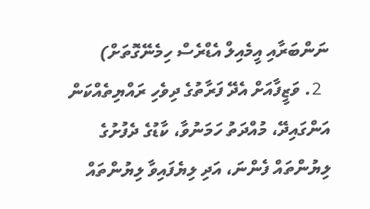ނަންބަރާއި އީމެއިލް އެޑްރެސް ހިމެނޭގޮތަށް)
  2. ވަޒީފާއަށް އެދޭ ފަރާތުގެ ދިވެހި ރައްޔިތެއްކަން އަންގައިދޭ، މުއްދަތު ހަމަނުވާ، ކާޑުގެ ދެފުށުގެ ލިޔުންތައް ފެންނަ، އަދި ލިޔެފައިވާ ލިޔުންތައް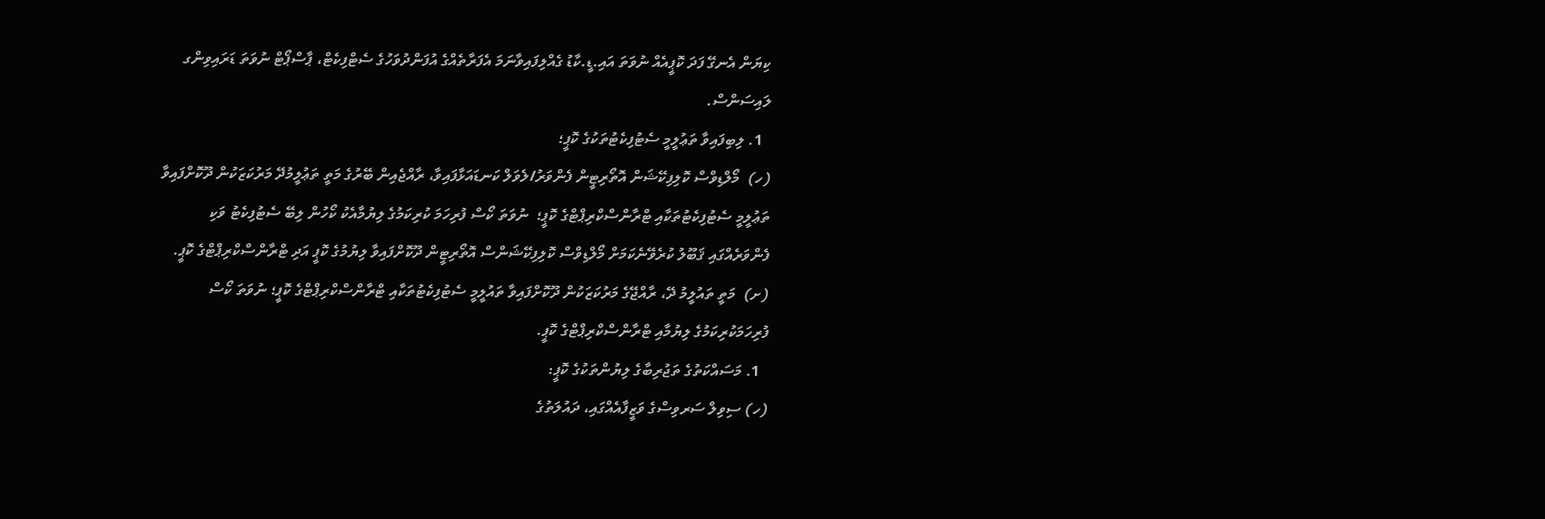ކިޔަން އެނގޭ ފަދަ ކޮޕީއެއް ނުވަތަ އައި.ޑީ.ކާޑު ގެއްލިފައިވާނަމަ އެފަރާތެއްގެ އުފަންދުވަހުގެ ސެޓްފިކެޓް، ޕާސްޕޯޓް ނުވަތަ ޑަރައިވިންގ ލައިސަންސް.
  1. ލިބިފައިވާ ތަޢުލީމީ ސެޓުފިކެޓުތަކުގެ ކޮޕީ؛
(ހ)  މޯލްޑިވްސް ކޮލިފިކޭޝަން އޮތޯރިޓީން ފެންވަރު/ލެވަލް ކަނޑައަޅާފައިވާ، ރާއްޖެއިން ބޭރުގެ މަތީ ތަޢުލީމުދޭ މަރުކަޒަކުން ދޫކޮށްފައިވާ ތަޢުލީމީ ސެޓުފިކެޓުތަކާއި ޓްރާންސްކްރިޕްޓްގެ ކޮޕީ؛  ނުވަތަ ކޯސް ފުރިހަމަ ކުރިކަމުގެ ލިޔުމާއެކު ކޯހުން ލިބޭ ސެޓުފިކެޓު ވަކި ފެންވަރެއްގައި ޤަބޫލު ކުރެވޭނެކަމަށް މޯލްޑިވްސް ކޮލިފިކޭޝަންސް އޮތޯރިޓީން ދޫކޮށްފައިވާ ލިޔުމުގެ ކޮޕީ އަދި ޓްރާންސްކްރިޕްޓްގެ ކޮޕީ.
(ށ)  މަތީ ތައުލީމު ދޭ، ރާއްޖޭގެ މަރުކަޒަކުން ދޫކޮށްފައިވާ ތައުލީމީ ސެޓުފިކެޓުތަކާއި ޓްރާންސްކްރިޕްޓްގެ ކޮޕީ؛ ނުވަތަ ކޯސް ފުރިހަމަކުރިކަމުގެ ލިޔުމާއި ޓްރާންސްކްރިޕްޓްގެ ކޮޕީ.
  1. މަސައްކަތުގެ ތަޖުރިބާގެ ލިޔުންތަކުގެ ކޮޕީ:
(ހ) ސިވިލް ސަރވިސްގެ ވަޒީފާއެއްގައި، ދައުލަތުގެ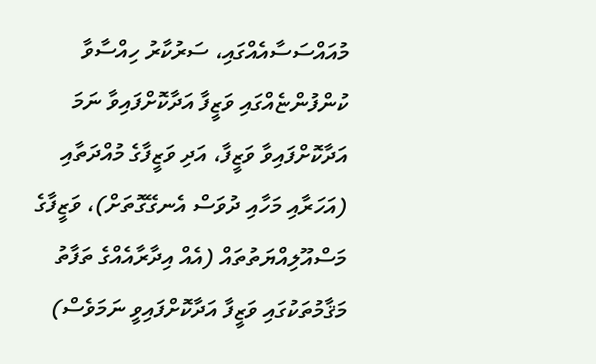މުއައްސަސާއެއްގައި، ސަރުކާރު ހިއްސާވާ ކުންފުންޏެއްގައި ވަޒީފާ އަދާކޮށްފައިވާ ނަމަ އަދާކޮށްފައިވާ ވަޒީފާ، އަދި ވަޒީފާގެ މުއްދަތާއި (އަހަރާއި މަހާއި ދުވަސް އެނގޭގޮތަށް)، ވަޒީފާގެ މަސްއޫލިއްޔަތުތައް (އެއް އިދާރާއެއްގެ ތަފާތު މަޤާމުތަކުގައި ވަޒީފާ އަދާކޮށްފައިވީ ނަމަވެސް)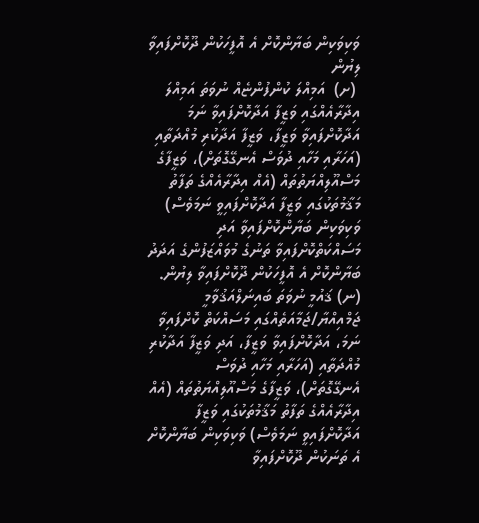ވަކިވަކިން ބަޔާންކޮށް އެ އޮފީހަކުން ދޫކޮށްފައިވާ ލިޔުން
 (ށ)  އަމިއްލަ ކުންފުންޏެއް ނުވަތަ އަމިއްލަ އިދާރާއެއްގައި ވަޒީފާ އަދާކޮށްފައިވާ ނަމަ އަދާކޮށްފައިވާ ވަޒީފާ، ވަޒީފާ އަދާކުރި މުއްދަތާއި (އަހަރާއި މަހާއި ދުވަސް އެނގޭގޮތަށް)، ވަޒީފާގެ މަސްއޫލިއްޔަތުތައް (އެއް އިދާރާއެއްގެ ތަފާތު މަޤާމުތަކުގައި ވަޒީފާ އަދާކޮށްފައިވީ ނަމަވެސް) ވަކިވަކިން ބަޔާންކޮށްފައިވާ އަދި މަސައްކަތްކޮށްފައިވާ ތަނުގެ މުވައްޒަފުންގެ އަދަދު ބަޔާންކޮށް އެ އޮފީހަކުން ދޫކޮށްފައިވާ ލިޔުން.
(ނ) ޤައުމީ ނުވަތަ ބައިނަލްއަޤުވާމީ ޖަމްއިއްޔާ/ޖަމާއަތެއްގައި މަސައްކަތް ކޮށްފައިވާ ނަމަ، އަދާކޮށްފައިވާ ވަޒީފާ، އަދި ވަޒީފާ އަދާކުރި މުއްދަތާއި (އަހަރާއި މަހާއި ދުވަސް އެނގޭގޮތަށް)، ވަޒީފާގެ މަސްއޫލިއްޔަތުތައް (އެއް އިދާރާއެއްގެ ތަފާތު މަޤާމުތަކުގައި ވަޒީފާ އަދާކޮށްފައިވީ ނަމަވެސް) ވަކިވަކިން ބަޔާންކޮށް އެ ތަނަކުން ދޫކޮށްފައިވާ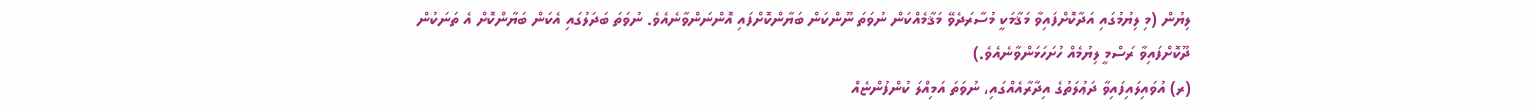ލިޔުން (މި ލިޔުމުގައި އަދާކޮށްފައިވާ މަޤާމަކީ މުސާރަދެވޭ މަޤާމެއްކަން ނުވަތަ ނޫންކަން ބަޔާންކޮށްފައި އޮންނަންވާނެއެވެ. ނުވަތަ ބަދަލުގައި އެކަން ބަޔާންކޮށް އެ ތަނަކުން ދޫކޮށްފައިވާ ރަސްމީ ލިޔުމެއް ހުށަހަޅަންވާނެއެވެ.)
(ރ) އުވައިލައިފައިވާ ދަޢުލަތުގެ އިދާރާއެއްގައި، ނުވަތަ އަމިއްލަ ކުންފުންޏެއް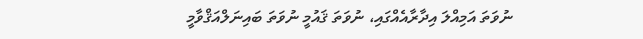ނުވަތަ އަމިއްލަ އިދާރާއެއްގައި، ނުވަތަ ޤައުމީ ނުވަތަ ބައިނަލްއަޤްވާމީ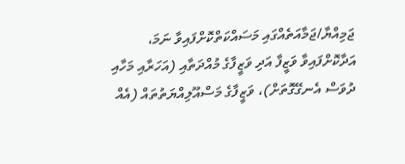ޖަމިއްޔާ/ޖަމާއަތެއްގައި މަސައްކަތްކޮށްފައިވާ ނަމަ،  އަދާކޮށްފައިވާ ވަޒީފާ އަދި ވަޒީފާގެ މުއްދަތާއި (އަހަރާއި މަހާއި ދުވަސް އެނގޭގޮތަށް)، ވަޒީފާގެ މަސްއޫލިއްޔަތުތައް (އެއް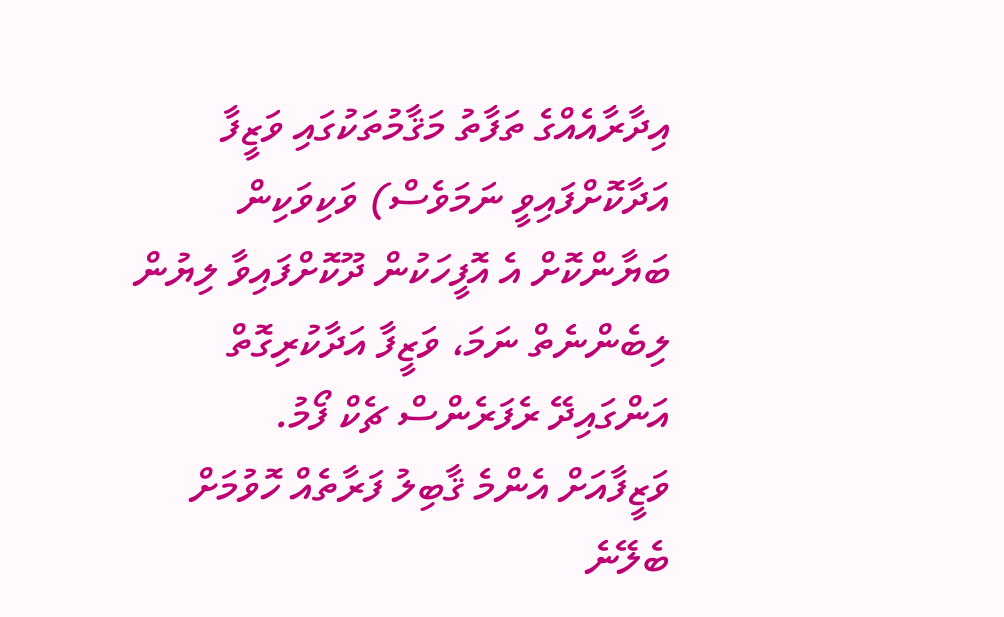އިދާރާއެއްގެ ތަފާތު މަޤާމުތަކުގައި ވަޒީފާ އަދާކޮށްފައިވީ ނަމަވެސް) ވަކިވަކިން ބަޔާންކޮށް އެ އޮފީހަކުން ދޫކޮށްފައިވާ ލިޔުން ލިބެންނެތް ނަމަ، ވަޒީފާ އަދާކުރިގޮތް އަންގައިދޭ ރެފަރެންސް ޗެކް ފޯމު.
ވަޒީފާއަށް އެންމެ ޤާބިލު ފަރާތެއް ހޮވުމަށް ބެލޭނެ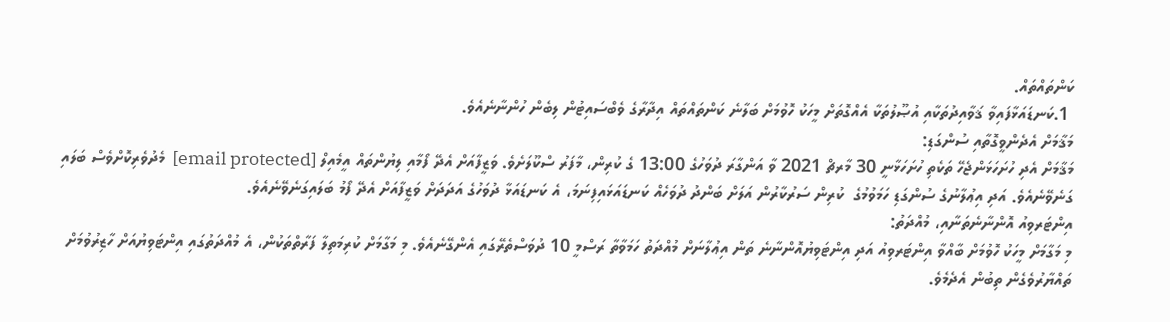ކަންތައްތައް.
 1.ކަނޑައަޅާފައިވާ ޤަވާއިދުތަކާއި އުޞޫލުތަކާ އެއްގޮތަށް މީހަކު ހޮވުމަށް ބަލާނެ ކަންތައްތައް އިދާރާގެ ވެބްސައިޓުން ލިބެން ހުންނާނެއެވެ.
މަޤާމަށް އެދެންވީގޮތާއި ސުންގަޑި:
މަޤާމަށް އެދި ހުށަހަޅަންޖެހޭ ތަކެތި ހުށަހަޅާނީ 30 މާރޗް 2021 ވާ އަންގާރަ ދުވަހުގެ 13:00 ގެ ކުރިން، މާފަރު ސްކޫލަށެވެ. ވަޒީފާއަށް އެދޭ ފޯމާއި ލިޔުންތައް އީމެއިލް [email protected]  މެދުވެރިކޮށްވެސް ބަލައި ގަނެވޭނެއެވެ. އަދި އިޢުލާނުގެ ސުންގަޑި ހަމަވުމުގެ  ކުރިން ސަރުކާރުން އަލަށް ބަންދު ދުވަހެއް ކަނޑައަޅައިފިނަމަ، އެ ކަނޑައަޅާ ދުވަހުގެ އަދަދަށް ވަޒީފާއަށް އެދޭ ފޯމު ބަލައިގަނެވޭނެއެވެ.
އިންޓަރވިއު އޮންނާނެތަނާއި، މުއްދަތު:
މި މަގާމަށް މީހަކު ހޮވުމަށް ބާއްވާ އިންޓަރވިއު އަދި އިންޓަވިޔުއޮންނާނެ ތަން އިޢުލާނަށް މުއްދަތު ހަމަވާތާ ރަސްމީ 10 ދުވަސްތެރޭގައި އެންގޭނެއެވެ. މި މަގާމަށް ކުރިމަތިލާ ފަރާތްތަކުން، އެ މުއްދަތުގައި އިންޓަވިޔުއަށް ހާޒިރުވުމަށް ތައްޔާރުވެގެން ތިބުން އެދެމެވެ.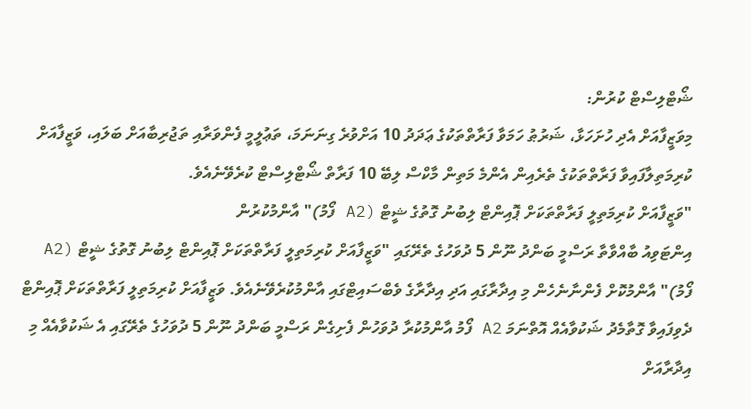ޝޯޓްލިސްޓް ކުރުން:
މިވަޒީފާއަށް އެދި ހުށަހަޅާ، ޝަރުޠު ހަމަވާ ފަރާތްތަކުގެ ޢަދަދު 10 އަށްވުރެ ގިނަނަމަ، ތަޢުލީމީ ފެންވަރާއި ތަޖުރިބާއަށް ބަލައި، ވަޒީފާއަށް ކުރިމަތިލާފައިވާ ފަރާތްތަކުގެ ތެރެއިން އެންމެ މަތިން މާކްސް ލިބޭ 10 ފަރާތް ޝޯޓްލިސްޓް ކުރެވޭނެއެވެ.
"ވަޒީފާއަށް ކުރިމަތިލީ ފަރާތްތަކަށް ޕޮއިންޓް ލިބުނު ގޮތުގެ ޝީޓް (A2 ފޯމު)" އާންމުކުރުން
އިންޓަވިއު ބާއްވާތާ ރަސްމީ ބަންދު ނޫން 5 ދުވަހުގެ ތެރޭގައި "ވަޒީފާއަށް ކުރިމަތިލީ ފަރާތްތަކަށް ޕޮއިންޓް ލިބުނު ގޮތުގެ ޝީޓް (A2 ފޯމު)" އާންމުކޮށް ފެންނާނެހެން މި އިދާރާގައި އަދި އިދާރާގެ ވެބްސައިޓްގައި އާންމުކުރެވޭނެއެވެ. ވަޒީފާއަށް ކުރިމަތިލީ ފަރާތްތަކަށް ޕޮއިންޓް ދެވިފައިވާ ގޮތާމެދު ޝަކުވާއެއް އޮތްނަމަ A2 ފޯމު އާންމުކުރާ ދުވަހުން ފެށިގެން ރަސްމީ ބަންދު ނޫން 5 ދުވަހުގެ ތެރޭގައި އެ ޝަކުވާއެއް މި އިދާރާއަށް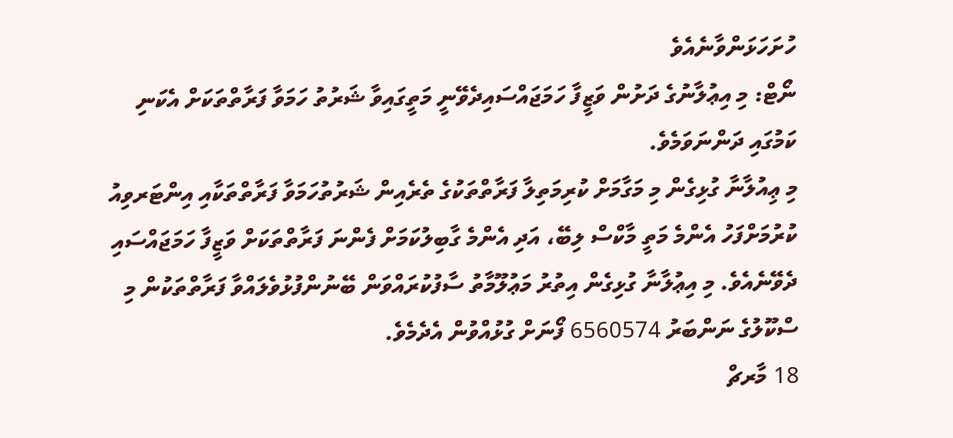ހުށަހަޅަންވާނެއެވެ
ނޯޓް: މި އިޢުލާނުގެ ދަށުން ވަޒީފާ ހަމަޖައްސައިދެވޭނީ މަތީގައިވާ ޝަރުތު ހަމަވާ ފަރާތްތަކަށް އެކަނި ކަމުގައި ދަންނަވަމެވެ.
މި ޢިއުލާނާ ގުޅިގެން މި މަގާމަށް ކުރިމަތިލާ ފަރާތްތަކުގެ ތެރެއިން ޝަރުތުހަމަވާ ފަރާތްތަކާއި އިންޓަރވިއު ކުރުމަށްފަހު އެންމެ މަތީ މާކްސް ލިބޭ، އަދި އެންމެ ގާބިލުކަމަށް ފެންނަ ފަރާތްތަކަށް ވަޒީފާ ހަމަޖައްސައި ދެވޭނެއެވެ. މި އިޢުލާނާ ގުޅިގެން އިތުރު މަޢުލޫމާތު ސާފުކުރައްވަން ބޭނުންފުޅުވެލައްވާ ފަރާތްތަކުން މި ސްކޫލުގެ ނަންބަރު 6560574 ފޯނަށް ގުޅުއްވުން އެދެމެވެ.
18 މާރޗް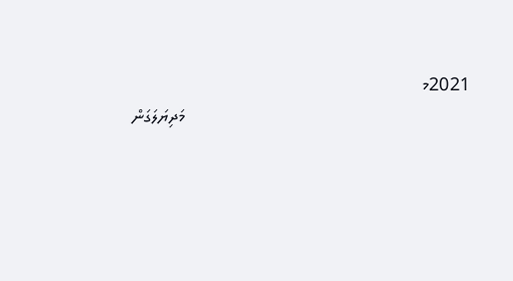2021މ
                                                             މަދިޔަލަގަން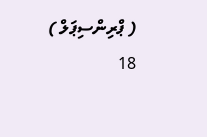( ޕްރިންސިޕަލް )
18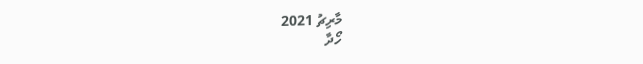މާރިޗު 2021
ހޯދާ